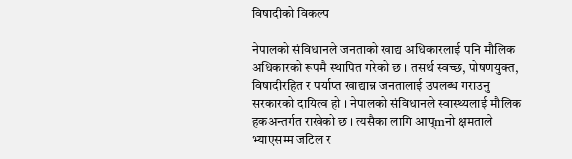विषादीको विकल्प

नेपालको संविधानले जनताको खाद्य अधिकारलाई पनि मौलिक अधिकारको रूपमै स्थापित गरेको छ । तसर्थ स्वच्छ, पोषणयुक्त, विषादीरहित र पर्याप्त खाद्यान्न जनतालाई उपलब्ध गराउनु सरकारको दायित्व हो । नेपालको संविधानले स्वास्थ्यलाई मौलिक हकअन्तर्गत राखेको छ । त्यसैका लागि आप्mनो क्षमताले भ्याएसम्म जटिल र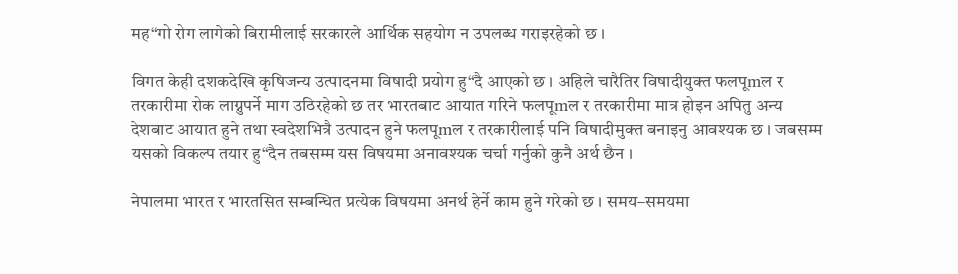मह“गो रोग लागेको बिरामीलाई सरकारले आर्थिक सहयोग न उपलब्ध गराइरहेको छ ।

विगत केही दशकदेखि कृषिजन्य उत्पादनमा विषादी प्रयोग हु“दै आएको छ । अहिले चारैतिर विषादीयुक्त फलपूmल र तरकारीमा रोक लाग्नुपर्ने माग उठिरहेको छ तर भारतबाट आयात गरिने फलपूmल र तरकारीमा मात्र होइन अपितु अन्य देशबाट आयात हुने तथा स्वदेशभित्रै उत्पादन हुने फलपूmल र तरकारीलाई पनि विषादीमुक्त बनाइनु आवश्यक छ । जबसम्म यसको विकल्प तयार हु“दैन तबसम्म यस विषयमा अनावश्यक चर्चा गर्नुको कुनै अर्थ छैन ।

नेपालमा भारत र भारतसित सम्बन्धित प्रत्येक विषयमा अनर्थ हेर्ने काम हुने गरेको छ । समय–समयमा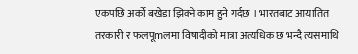एकपछि अर्को बखेडा झिक्ने काम हुने गर्दछ । भारतबाट आयातित तरकारी र फलपूmलमा विषादीको मात्रा अत्यधिक छ भन्दै त्यसमाथि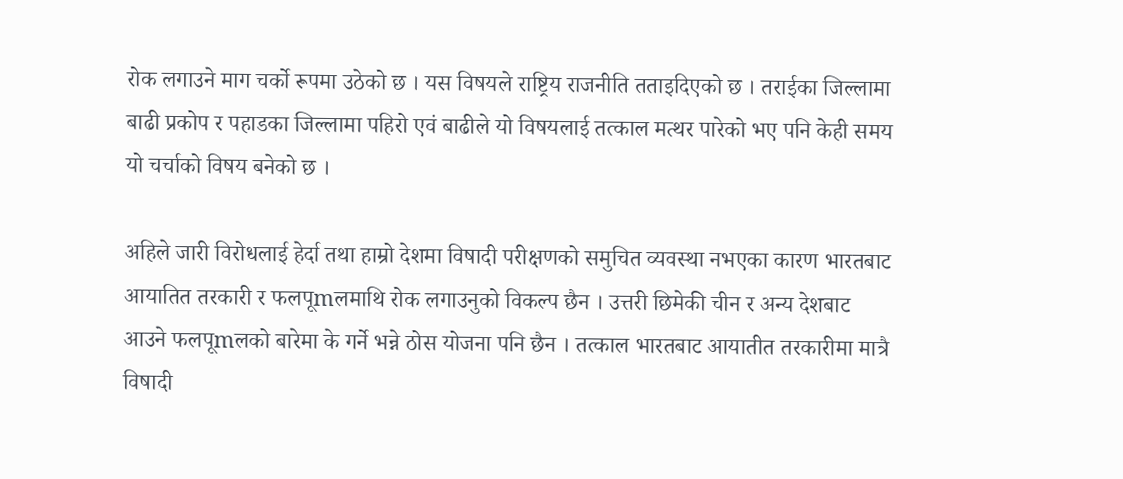रोक लगाउने माग चर्को रूपमा उठेको छ । यस विषयले राष्ट्रिय राजनीति तताइदिएको छ । तराईका जिल्लामा बाढी प्रकोप र पहाडका जिल्लामा पहिरो एवं बाढीले यो विषयलाई तत्काल मत्थर पारेको भए पनि केही समय यो चर्चाको विषय बनेको छ ।

अहिले जारी विरोधलाई हेर्दा तथा हाम्रो देशमा विषादी परीक्षणको समुचित व्यवस्था नभएका कारण भारतबाट आयातित तरकारी र फलपूmलमाथि रोक लगाउनुको विकल्प छैन । उत्तरी छिमेकी चीन र अन्य देशबाट आउने फलपूmलको बारेमा के गर्ने भन्ने ठोस योजना पनि छैन । तत्काल भारतबाट आयातीत तरकारीमा मात्रै विषादी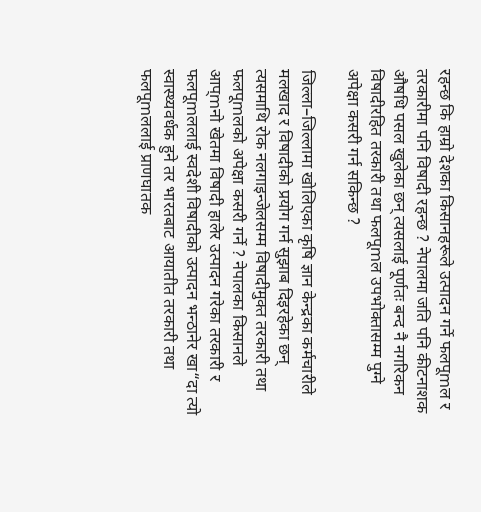रहन्छ कि हाम्रो देशका किसानहरूले उत्पादन गर्ने फलपूmल र तरकारीमा पनि विषादी रहन्छ ? नेपालमा जति पनि कीटनाशक औषधि पसल खुलेका छन् त्यसलाई पूर्णतः बन्द नै नगरिकन विषादीरहित तरकारी तथा फलपूmल उपभोक्तासम्म पुग्ने अपेक्षा कसरी गर्न सकिन्छ ?

जिल्ला–जिल्लामा खोलिएका कृषि ज्ञान केन्द्रका कर्मचारीले मलखाद र विषादीको प्रयोग गर्न सुझाब दिइरहेका छन् त्यसमाथि रोक नलगाइन्जेलसम्म विषादीमुक्त तरकारी तथा फलपूmलको अपेक्षा कसरी गर्ने ? नेपालका किसानले आप्mनो खेतमा विषादी हालेर उत्पादन गरेका तरकारी र फलपूmललाई स्वदेशी विषादीको उत्पादन भन्ठानेर खा“दा त्यो स्वास्थ्यवर्धक हुने तर भारतबाट आयातीत तरकारी तथा फलपूmललाई प्राणघातक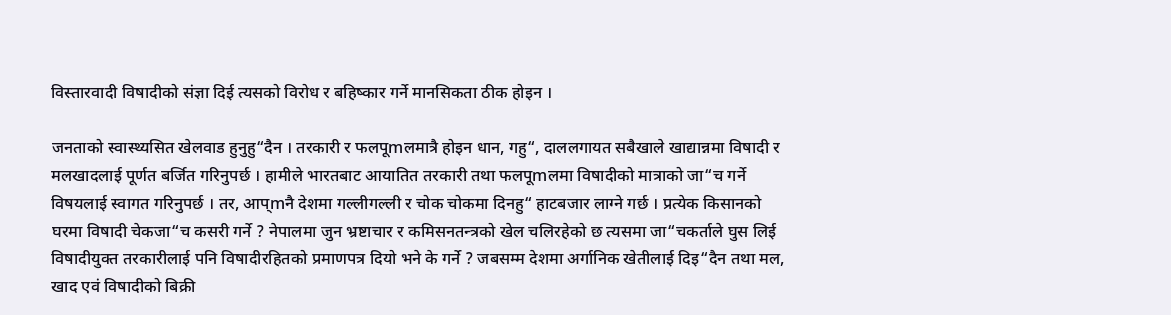विस्तारवादी विषादीको संज्ञा दिई त्यसको विरोध र बहिष्कार गर्ने मानसिकता ठीक होइन ।

जनताको स्वास्थ्यसित खेलवाड हुनुहु“दैन । तरकारी र फलपूmलमात्रै होइन धान, गहु“, दाललगायत सबैखाले खाद्यान्नमा विषादी र मलखादलाई पूर्णत बर्जित गरिनुपर्छ । हामीले भारतबाट आयातित तरकारी तथा फलपूmलमा विषादीको मात्राको जा“च गर्ने विषयलाई स्वागत गरिनुपर्छ । तर, आप्mनै देशमा गल्लीगल्ली र चोक चोकमा दिनहु“ हाटबजार लाग्ने गर्छ । प्रत्येक किसानको घरमा विषादी चेकजा“च कसरी गर्ने ? नेपालमा जुन भ्रष्टाचार र कमिसनतन्त्रको खेल चलिरहेको छ त्यसमा जा“चकर्ताले घुस लिई विषादीयुक्त तरकारीलाई पनि विषादीरहितको प्रमाणपत्र दियो भने के गर्ने ? जबसम्म देशमा अर्गानिक खेतीलाई दिइ“दैन तथा मल, खाद एवं विषादीको बिक्री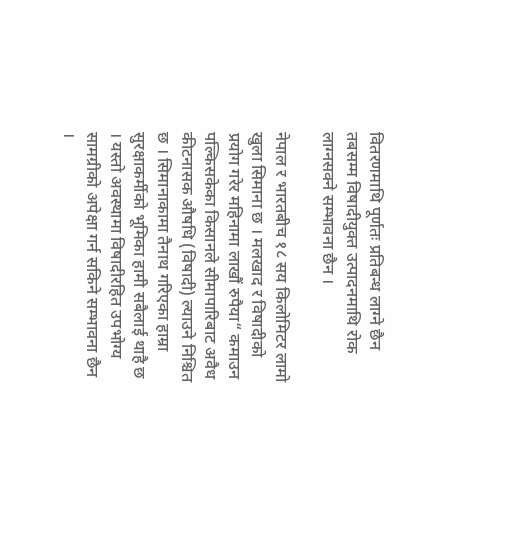वितरणमाथि पूर्णतः प्रतिबन्ध लाग्ने छैन तबसम्म विषादीयुक्त उत्पादनमाथि रोक लाग्नसक्ने सम्भावना छैन ।

नेपाल र भारतबीच १८ सय किलोमिटर लामो खुला सिमाना छ । मलखाद र विषादीको प्रयोग गरेर महिनामा लाखौं रुपैया“ कमाउन पल्किसकेका किसानले सीमापारिबाट अवैध कीटनासक औषधि (विषादी) ल्याउने निश्चित छ । सिमानाकामा तैनाथ गरिएका हाम्रा सुरक्षाकर्मीको भूमिका हामी सबैलाई थाहै छ । यस्तो अवस्थामा विषादीरहित उपभोग्य सामग्रीको अपेक्षा गर्न सकिने सम्भावना छैन ।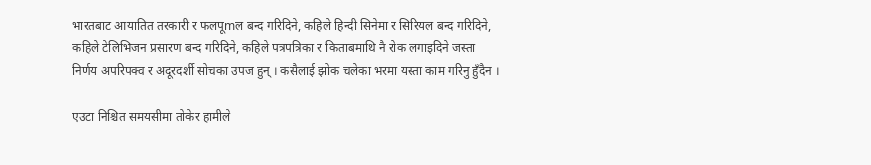भारतबाट आयातित तरकारी र फलपूmल बन्द गरिदिने, कहिले हिन्दी सिनेमा र सिरियल बन्द गरिदिने, कहिले टेलिभिजन प्रसारण बन्द गरिदिने, कहिले पत्रपत्रिका र किताबमाथि नै रोक लगाइदिने जस्ता निर्णय अपरिपक्व र अदूरदर्शी सोचका उपज हुन् । कसैलाई झोक चलेका भरमा यस्ता काम गरिनु हुँदैन ।

एउटा निश्चित समयसीमा तोकेर हामीले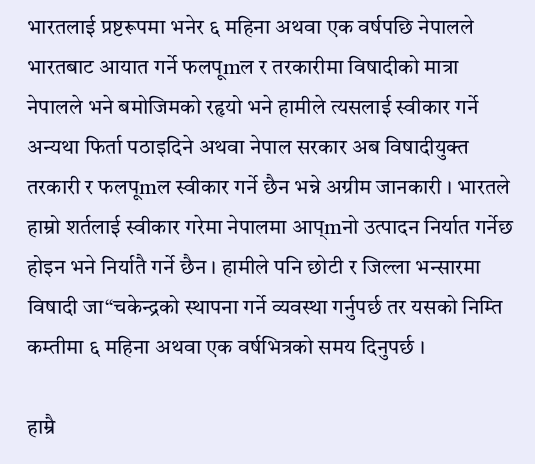भारतलाई प्रष्टरूपमा भनेर ६ महिना अथवा एक वर्षपछि नेपालले भारतबाट आयात गर्ने फलपूmल र तरकारीमा विषादीको मात्रा नेपालले भने बमोजिमको रहृयो भने हामीले त्यसलाई स्वीकार गर्ने अन्यथा फिर्ता पठाइदिने अथवा नेपाल सरकार अब विषादीयुक्त तरकारी र फलपूmल स्वीकार गर्ने छैन भन्ने अग्रीम जानकारी । भारतले हाम्रो शर्तलाई स्वीकार गरेमा नेपालमा आप्mनो उत्पादन निर्यात गर्नेछ होइन भने निर्यातै गर्ने छैन । हामीले पनि छोटी र जिल्ला भन्सारमा विषादी जा“चकेन्द्रको स्थापना गर्ने व्यवस्था गर्नुपर्छ तर यसको निम्ति कम्तीमा ६ महिना अथवा एक वर्षभित्रको समय दिनुपर्छ ।

हाम्रै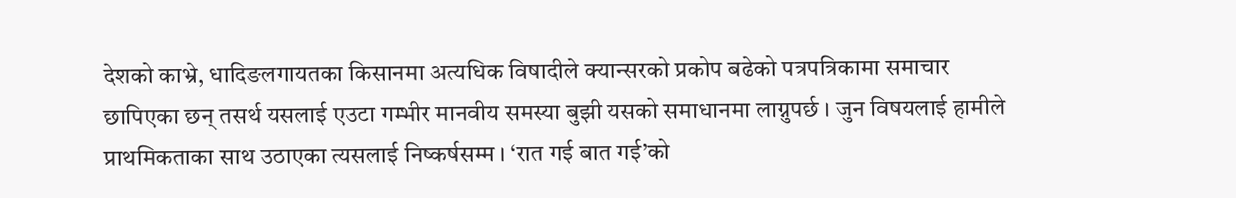देशको काभ्रे, धादिङलगायतका किसानमा अत्यधिक विषादीले क्यान्सरको प्रकोप बढेको पत्रपत्रिकामा समाचार छापिएका छन् तसर्थ यसलाई एउटा गम्भीर मानवीय समस्या बुझी यसको समाधानमा लाग्नुपर्छ । जुन विषयलाई हामीले प्राथमिकताका साथ उठाएका त्यसलाई निष्कर्षसम्म । ‘रात गई बात गई’को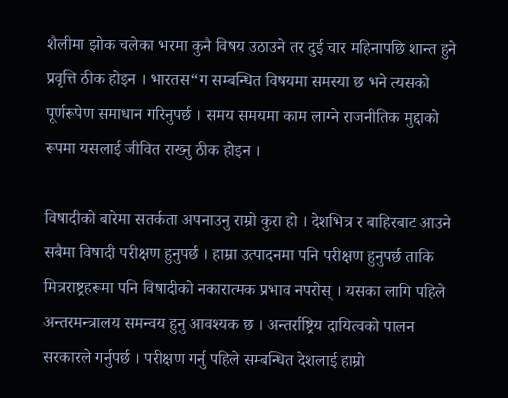शैलीमा झोक चलेका भरमा कुनै विषय उठाउने तर दुई चार महिनापछि शान्त हुने प्रवृत्ति ठीक होइन । भारतस“ग सम्बन्धित विषयमा समस्या छ भने त्यसको पूर्णरूपेण समाधान गरिनुपर्छ । समय समयमा काम लाग्ने राजनीतिक मुद्दाको रूपमा यसलाई जीवित राख्नु ठीक होइन ।

विषादीको बारेमा सतर्कता अपनाउनु राम्रो कुरा हो । देशभित्र र बाहिरबाट आउने सबैमा विषादी परीक्षण हुनुपर्छ । हाम्रा उत्पादनमा पनि परीक्षण हुनुपर्छ ताकि मित्रराष्ट्रहरूमा पनि विषादीको नकारात्मक प्रभाव नपरोस् । यसका लागि पहिले अन्तरमन्त्रालय समन्वय हुनु आवश्यक छ । अन्तर्राष्ट्रिय दायित्वको पालन सरकारले गर्नुपर्छ । परीक्षण गर्नु पहिले सम्बन्धित देशलाई हाम्रो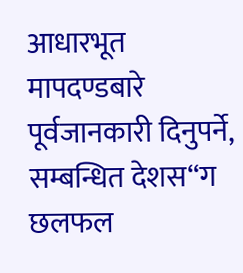आधारभूत मापदण्डबारे पूर्वजानकारी दिनुपर्ने, सम्बन्धित देशस“ग छलफल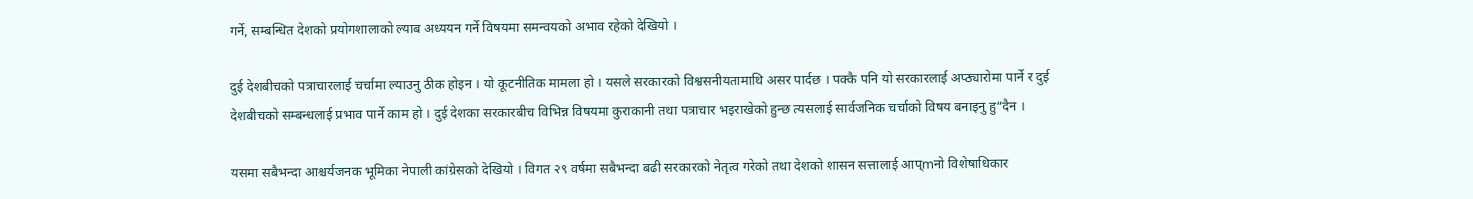गर्ने, सम्बन्धित देशको प्रयोगशालाको ल्याब अध्ययन गर्ने विषयमा समन्वयको अभाव रहेको देखियो ।

दुई देशबीचको पत्राचारलाई चर्चामा ल्याउनु ठीक होइन । यो कूटनीतिक मामला हो । यसले सरकारको विश्वसनीयतामाथि असर पार्दछ । पक्कै पनि यो सरकारलाई अप्ठ्यारोमा पार्ने र दुई देशबीचको सम्बन्धलाई प्रभाव पार्ने काम हो । दुई देशका सरकारबीच विभिन्न विषयमा कुराकानी तथा पत्राचार भइराखेको हुन्छ त्यसलाई सार्वजनिक चर्चाको विषय बनाइनु हु“दैन ।

यसमा सबैभन्दा आश्चर्यजनक भूमिका नेपाली कांग्रेसको देखियो । विगत २९ वर्षमा सबैभन्दा बढी सरकारको नेतृत्व गरेको तथा देशको शासन सत्तालाई आप्mनो विशेषाधिकार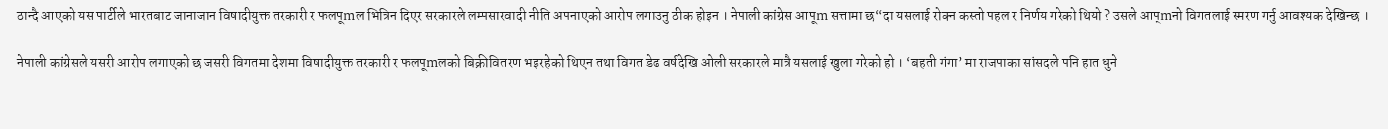ठान्दै आएको यस पार्टीले भारतबाट जानाजान विषादीयुक्त तरकारी र फलपूmल भित्रिन दिएर सरकारले लम्पसारवादी नीति अपनाएको आरोप लगाउनु ठीक होइन । नेपाली कांग्रेस आपूm सत्तामा छ“दा यसलाई रोक्न कस्तो पहल र निर्णय गरेको थियो ? उसले आप्mनो विगतलाई स्मरण गर्नु आवश्यक देखिन्छ ।

नेपाली कांग्रेसले यसरी आरोप लगाएको छ जसरी विगतमा देशमा विषादीयुक्त तरकारी र फलपूmलको बिक्रीवितरण भइरहेको थिएन तथा विगत डेढ वर्षदेखि ओली सरकारले मात्रै यसलाई खुला गरेको हो । ‘बहती गंगा’ मा राजपाका सांसदले पनि हात धुने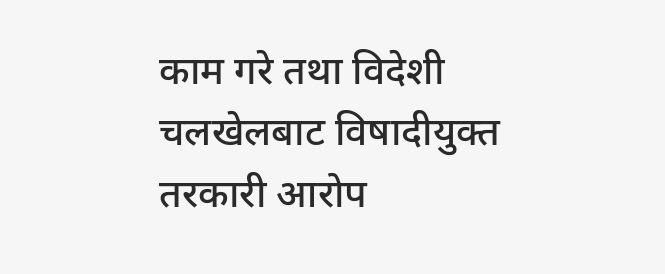काम गरे तथा विदेशी चलखेलबाट विषादीयुक्त तरकारी आरोप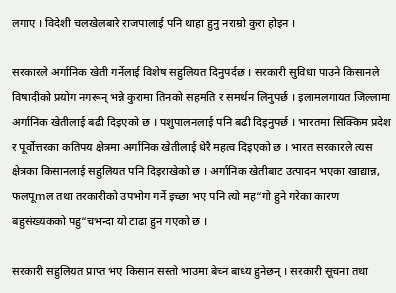लगाए । विदेशी चलखेलबारे राजपालाई पनि थाहा हुनु नराम्रो कुरा होइन ।

सरकारले अर्गानिक खेती गर्नेलाई विशेष सहुलियत दिनुपर्दछ । सरकारी सुविधा पाउने किसानले विषादीको प्रयोग नगरून् भन्ने कुरामा तिनको सहमति र समर्थन लिनुपर्छ । इलामलगायत जिल्लामा अर्गानिक खेतीलाई बढी दिइएको छ । पशुपालनलाई पनि बढी दिइनुपर्छ । भारतमा सिक्किम प्रदेश र पूर्वोत्तरका कतिपय क्षेत्रमा अर्गानिक खेतीलाई धेरै महत्व दिइएको छ । भारत सरकारले त्यस क्षेत्रका किसानलाई सहुलियत पनि दिइराखेको छ । अर्गानिक खेतीबाट उत्पादन भएका खाद्यान्न, फलपूmल तथा तरकारीको उपभोग गर्ने इच्छा भए पनि त्यो मह“गो हुने गरेका कारण बहुसंख्यकको पहु“चभन्दा यो टाढा हुन गएको छ ।

सरकारी सहुलियत प्राप्त भए किसान सस्तो भाउमा बेच्न बाध्य हुनेछन् । सरकारी सूचना तथा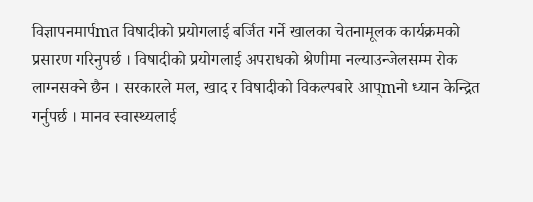विज्ञापनमार्पmत विषादीको प्रयोगलाई बर्जित गर्ने खालका चेतनामूलक कार्यक्रमको प्रसारण गरिनुपर्छ । विषादीको प्रयोगलाई अपराधको श्रेणीमा नल्याउन्जेलसम्म रोक लाग्नसक्ने छैन । सरकारले मल, खाद र विषादीको विकल्पबारे आप्mनो ध्यान केन्द्रित गर्नुपर्छ । मानव स्वास्थ्यलाई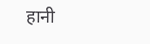हानी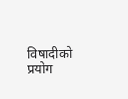विषादीको प्रयोग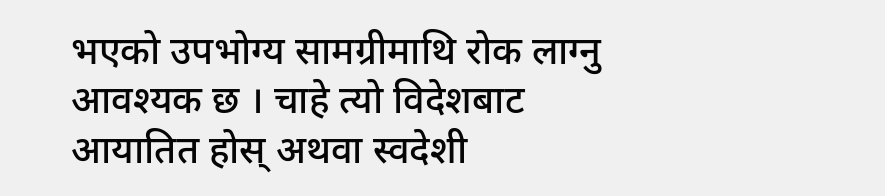भएको उपभोग्य सामग्रीमाथि रोक लाग्नु आवश्यक छ । चाहे त्यो विदेशबाट आयातित होस् अथवा स्वदेशी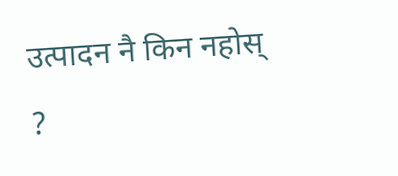उत्पादन नै किन नहोस् ?